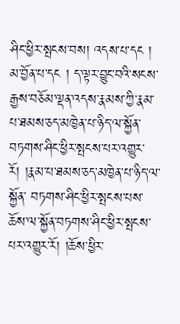ཤིང་ཕྱིར་སྤངས་བས། འདས་པ་དང ། མ་བྱོན་པ་དང ། ད་ལྟར་བྱུང་བའི་སངས་རྒྱས་བཅོམ་ལྡན་འདས་རྣམས་ཀྱི་རྣམ་པ་ཐམས་ཅད་མཁྱེན་པ་ཉིད་ལ་སྐྱོན་བཏགས་ཤིང་ཕྱིར་སྤངས་པར་འགྱུར་རོ། །རྣམ་པ་ཐམས་ཅད་མཁྱེན་པ་ཉིད་ལ་སྐྱོན་ བཏགས་ཤིང་ཕྱིར་སྤངས་པས་ཆོས་ལ་སྐྱོན་བཏགས་ཤིང་ཕྱིར་སྤངས་པར་འགྱུར་རོ། །ཆོས་ཕྱིར་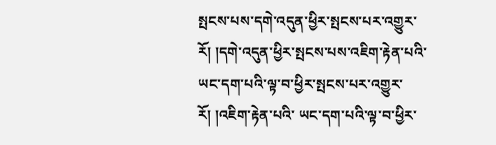སྤངས་པས་དགེ་འདུན་ཕྱིར་སྤངས་པར་འགྱུར་རོ། །དགེ་འདུན་ཕྱིར་སྤངས་པས་འཇིག་རྟེན་པའི་ཡང་དག་པའི་ལྟ་བ་ཕྱིར་སྤངས་པར་འགྱུར་རོ། །འཇིག་རྟེན་པའི་ ཡང་དག་པའི་ལྟ་བ་ཕྱིར་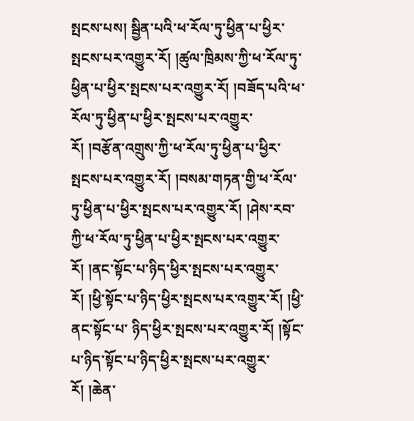སྤངས་པས། སྦྱིན་པའི་ཕ་རོལ་ཏུ་ཕྱིན་པ་ཕྱིར་སྤངས་པར་འགྱུར་རོ། །ཚུལ་ཁྲིམས་ཀྱི་ཕ་རོལ་ཏུ་ཕྱིན་པ་ཕྱིར་སྤངས་པར་འགྱུར་རོ། །བཟོད་པའི་ཕ་རོལ་ཏུ་ཕྱིན་པ་ཕྱིར་སྤངས་པར་འགྱུར་རོ། །བརྩོན་འགྲུས་ཀྱི་ཕ་རོལ་ཏུ་ཕྱིན་པ་ཕྱིར་ སྤངས་པར་འགྱུར་རོ། །བསམ་གཏན་གྱི་ཕ་རོལ་ཏུ་ཕྱིན་པ་ཕྱིར་སྤངས་པར་འགྱུར་རོ། །ཤེས་རབ་ཀྱི་ཕ་རོལ་ཏུ་ཕྱིན་པ་ཕྱིར་སྤངས་པར་འགྱུར་རོ། །ནང་སྟོང་པ་ཉིད་ཕྱིར་སྤངས་པར་འགྱུར་རོ། །ཕྱི་སྟོང་པ་ཉིད་ཕྱིར་སྤངས་པར་འགྱུར་རོ། །ཕྱི་ནང་སྟོང་པ་ ཉིད་ཕྱིར་སྤངས་པར་འགྱུར་རོ། །སྟོང་པ་ཉིད་སྟོང་པ་ཉིད་ཕྱིར་སྤངས་པར་འགྱུར་རོ། །ཆེན་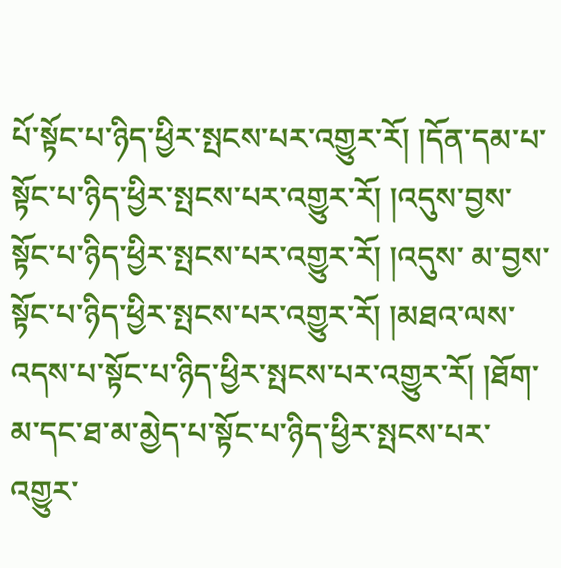པོ་སྟོང་པ་ཉིད་ཕྱིར་སྤངས་པར་འགྱུར་རོ། །དོན་དམ་པ་སྟོང་པ་ཉིད་ཕྱིར་སྤངས་པར་འགྱུར་རོ། །འདུས་བྱས་སྟོང་པ་ཉིད་ཕྱིར་སྤངས་པར་འགྱུར་རོ། །འདུས་ མ་བྱས་སྟོང་པ་ཉིད་ཕྱིར་སྤངས་པར་འགྱུར་རོ། །མཐའ་ལས་འདས་པ་སྟོང་པ་ཉིད་ཕྱིར་སྤངས་པར་འགྱུར་རོ། །ཐོག་མ་དང་ཐ་མ་མྱེད་པ་སྟོང་པ་ཉིད་ཕྱིར་སྤངས་པར་འགྱུར་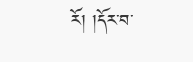རོ། །དོར་བ་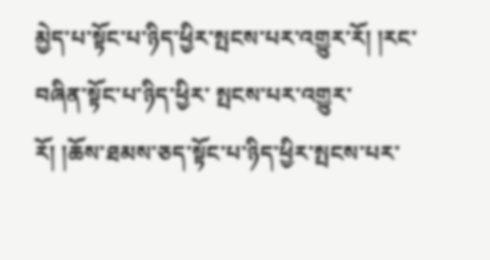མྱེད་པ་སྟོང་པ་ཉིད་ཕྱིར་སྤངས་པར་འགྱུར་རོ། །རང་བཞིན་སྟོང་པ་ཉིད་ཕྱིར་ སྤངས་པར་འགྱུར་རོ། །ཆོས་ཐམས་ཅད་སྟོང་པ་ཉིད་ཕྱིར་སྤངས་པར་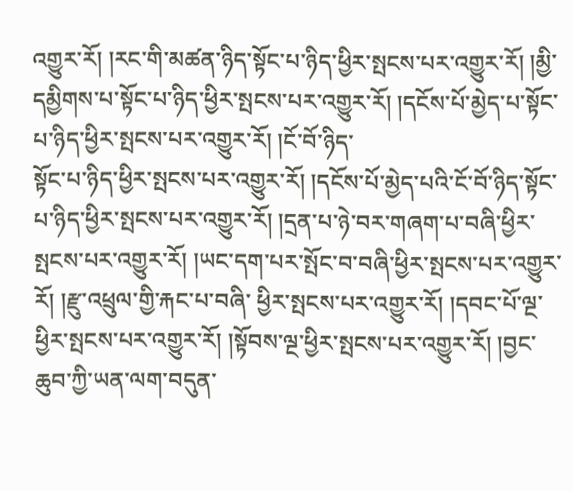འགྱུར་རོ། །རང་གི་མཚན་ཉིད་སྟོང་པ་ཉིད་ཕྱིར་སྤངས་པར་འགྱུར་རོ། །མྱི་དམྱིགས་པ་སྟོང་པ་ཉིད་ཕྱིར་སྤངས་པར་འགྱུར་རོ། །དངོས་པོ་མྱེད་པ་སྟོང་པ་ཉིད་ཕྱིར་སྤངས་པར་འགྱུར་རོ། །ངོ་བོ་ཉིད་
སྟོང་པ་ཉིད་ཕྱིར་སྤངས་པར་འགྱུར་རོ། །དངོས་པོ་མྱེད་པའི་ངོ་བོ་ཉིད་སྟོང་པ་ཉིད་ཕྱིར་སྤངས་པར་འགྱུར་རོ། །དྲན་པ་ཉེ་བར་གཞག་པ་བཞི་ཕྱིར་སྤངས་པར་འགྱུར་རོ། །ཡང་དག་པར་སྤོང་བ་བཞི་ཕྱིར་སྤངས་པར་འགྱུར་རོ། །རྫུ་འཕྲུལ་གྱི་རྐང་པ་བཞི་ ཕྱིར་སྤངས་པར་འགྱུར་རོ། །དབང་པོ་ལྔ་ཕྱིར་སྤངས་པར་འགྱུར་རོ། །སྟོབས་ལྔ་ཕྱིར་སྤངས་པར་འགྱུར་རོ། །བྱང་ཆུབ་ཀྱི་ཡན་ལག་བདུན་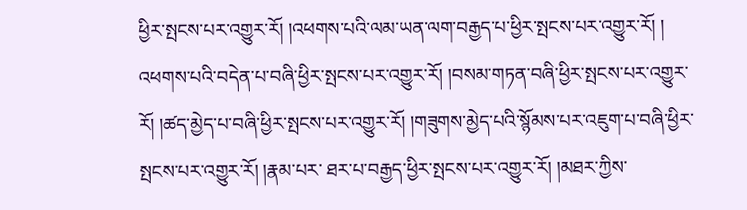ཕྱིར་སྤངས་པར་འགྱུར་རོ། །འཕགས་པའི་ལམ་ཡན་ལག་བརྒྱད་པ་ཕྱིར་སྤངས་པར་འགྱུར་རོ། ། འཕགས་པའི་བདེན་པ་བཞི་ཕྱིར་སྤངས་པར་འགྱུར་རོ། །བསམ་གཏན་བཞི་ཕྱིར་སྤངས་པར་འགྱུར་རོ། །ཚད་མྱེད་པ་བཞི་ཕྱིར་སྤངས་པར་འགྱུར་རོ། །གཟུགས་མྱེད་པའི་སྙོམས་པར་འཇུག་པ་བཞི་ཕྱིར་སྤངས་པར་འགྱུར་རོ། །རྣམ་པར་ ཐར་པ་བརྒྱད་ཕྱིར་སྤངས་པར་འགྱུར་རོ། །མཐར་ཀྱིས་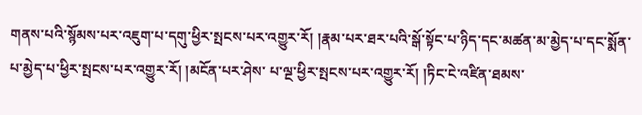གནས་པའི་སྙོམས་པར་འཇུག་པ་དགུ་ཕྱིར་སྤངས་པར་འགྱུར་རོ། །རྣམ་པར་ཐར་པའི་སྒོ་སྟོང་པ་ཉིད་དང་མཚན་མ་མྱེད་པ་དང་སྨོན་པ་མྱེད་པ་ཕྱིར་སྤངས་པར་འགྱུར་རོ། །མངོན་པར་ཤེས་ པ་ལྔ་ཕྱིར་སྤངས་པར་འགྱུར་རོ། །ཏིང་ངེ་འཛིན་ཐམས་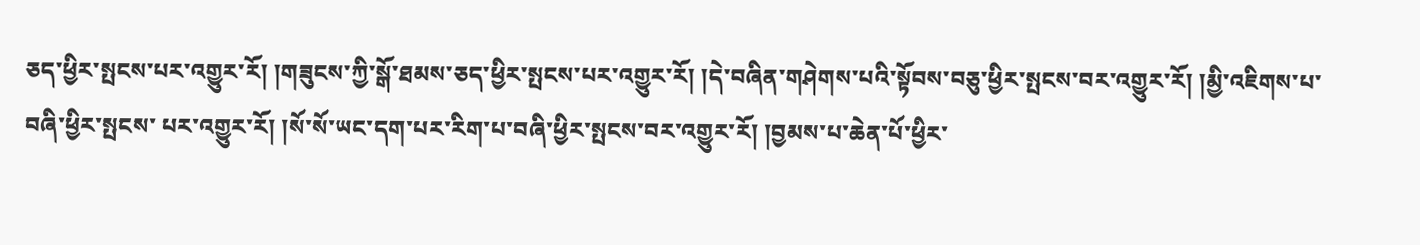ཅད་ཕྱིར་སྤངས་པར་འགྱུར་རོ། །གཟུངས་ཀྱི་སྒོ་ཐམས་ཅད་ཕྱིར་སྤངས་པར་འགྱུར་རོ། །དེ་བཞིན་གཤེགས་པའི་སྟོབས་བཅུ་ཕྱིར་སྤངས་བར་འགྱུར་རོ། །མྱི་འཇིགས་པ་བཞི་ཕྱིར་སྤངས་ པར་འགྱུར་རོ། །སོ་སོ་ཡང་དག་པར་རིག་པ་བཞི་ཕྱིར་སྤངས་བར་འགྱུར་རོ། །བྱམས་པ་ཆེན་པོ་ཕྱིར་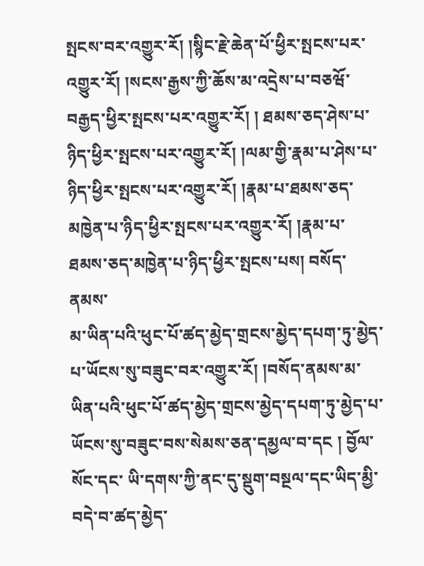སྤངས་བར་འགྱུར་རོ། །སྙིང་རྗེ་ཆེན་པོ་ཕྱིར་སྤངས་པར་འགྱུར་རོ། །སངས་རྒྱས་ཀྱི་ཆོས་མ་འདྲེས་པ་བཅཝོ་བརྒྱད་ཕྱིར་སྤངས་པར་འགྱུར་རོ། ། ཐམས་ཅད་ཤེས་པ་ཉིད་ཕྱིར་སྤངས་པར་འགྱུར་རོ། །ལམ་གྱི་རྣམ་པ་ཤེས་པ་ཉིད་ཕྱིར་སྤངས་པར་འགྱུར་རོ། །རྣམ་པ་ཐམས་ཅད་མཁྱེན་པ་ཉིད་ཕྱིར་སྤངས་པར་འགྱུར་རོ། །རྣམ་པ་ཐམས་ཅད་མཁྱེན་པ་ཉིད་ཕྱིར་སྤངས་པས། བསོད་ནམས་
མ་ཡིན་པའི་ཕུང་པོ་ཚད་མྱེད་གྲངས་མྱེད་དཔག་ཏུ་མྱེད་པ་ཡོངས་སུ་བཟུང་བར་འགྱུར་རོ། །བསོད་ནམས་མ་ཡིན་པའི་ཕུང་པོ་ཚད་མྱེད་གྲངས་མྱེད་དཔག་ཏུ་མྱེད་པ་ཡོངས་སུ་བཟུང་བས་སེམས་ཅན་དམྱལ་བ་དང ། བྱོལ་སོང་དང་ ཡི་དགས་ཀྱི་ནང་དུ་སྡུག་བསྔལ་དང་ཡིད་མྱི་བདེ་བ་ཚད་མྱེད་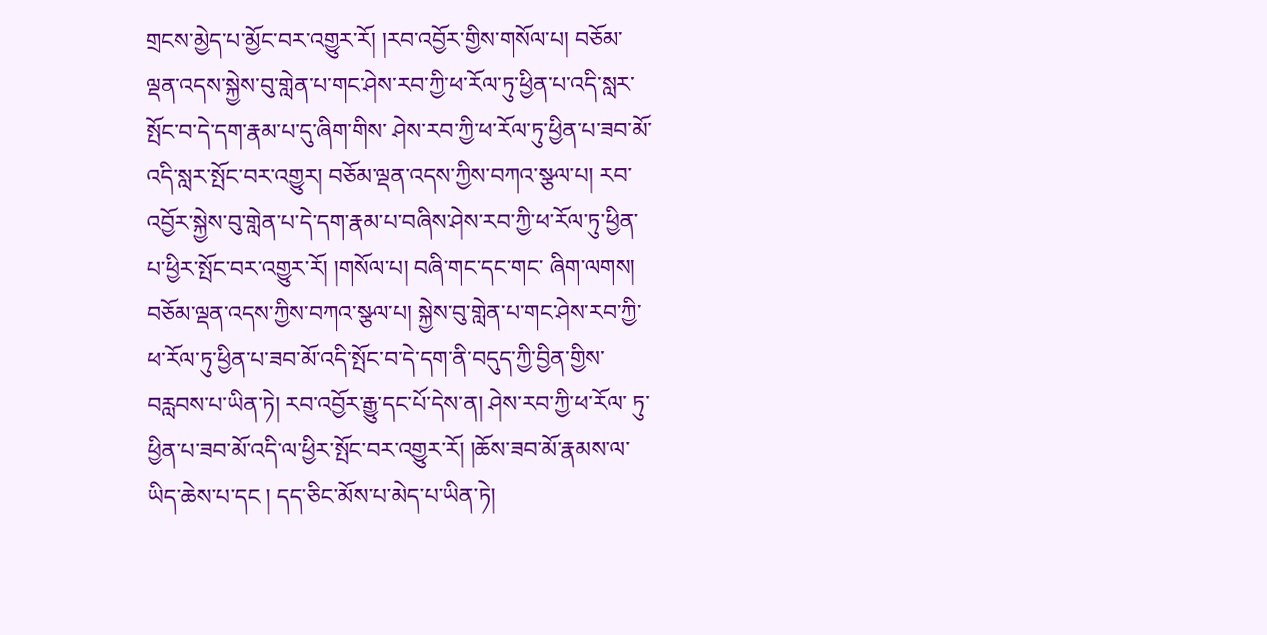གྲངས་མྱེད་པ་མྱོང་བར་འགྱུར་རོ། །རབ་འབྱོར་གྱིས་གསོལ་པ། བཅོམ་ལྡན་འདས་སྐྱེས་བུ་གླེན་པ་གང་ཤེས་རབ་ཀྱི་ཕ་རོལ་ཏུ་ཕྱིན་པ་འདི་སླར་སྤོང་བ་དེ་དག་རྣམ་པ་དུ་ཞིག་གིས་ ཤེས་རབ་ཀྱི་ཕ་རོལ་ཏུ་ཕྱིན་པ་ཟབ་མོ་འདི་སླར་སྤོང་བར་འགྱུར། བཅོམ་ལྡན་འདས་ཀྱིས་བཀའ་སྩལ་པ། རབ་འབྱོར་སྐྱེས་བུ་གླེན་པ་དེ་དག་རྣམ་པ་བཞིས་ཤེས་རབ་ཀྱི་ཕ་རོལ་ཏུ་ཕྱིན་པ་ཕྱིར་སྤོང་བར་འགྱུར་རོ། །གསོལ་པ། བཞི་གང་དང་གང་ ཞིག་ལགས། བཅོམ་ལྡན་འདས་ཀྱིས་བཀའ་སྩལ་པ། སྐྱེས་བུ་གླེན་པ་གང་ཤེས་རབ་ཀྱི་ཕ་རོལ་ཏུ་ཕྱིན་པ་ཟབ་མོ་འདི་སྤོང་བ་དེ་དག་ནི་བདུད་ཀྱི་བྱིན་གྱིས་བརླབས་པ་ཡིན་ཏེ། རབ་འབྱོར་རྒྱུ་དང་པོ་དེས་ན། ཤེས་རབ་ཀྱི་ཕ་རོལ་ ཏུ་ཕྱིན་པ་ཟབ་མོ་འདི་ལ་ཕྱིར་སྤོང་བར་འགྱུར་རོ། །ཆོས་ཟབ་མོ་རྣམས་ལ་ཡིད་ཆེས་པ་དང ། དད་ཅིང་མོས་པ་མེད་པ་ཡིན་ཏེ།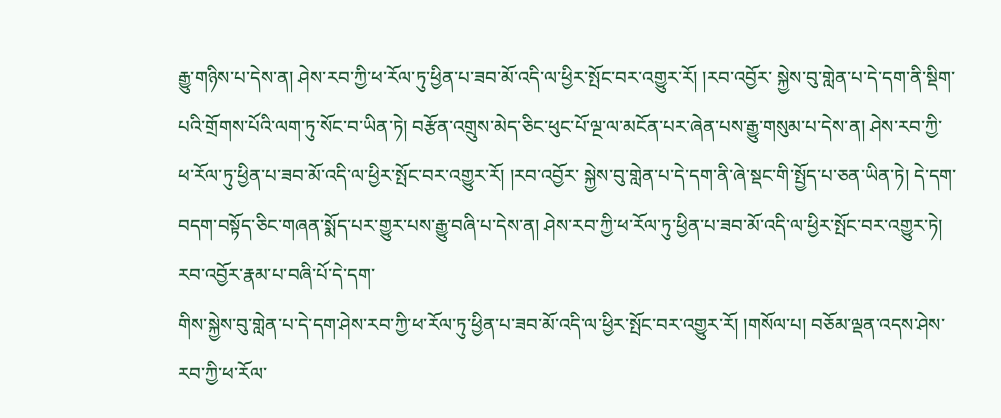རྒྱུ་གཉིས་པ་དེས་ན། ཤེས་རབ་ཀྱི་ཕ་རོལ་ཏུ་ཕྱིན་པ་ཟབ་མོ་འདི་ལ་ཕྱིར་སྤོང་བར་འགྱུར་རོ། །རབ་འབྱོར་ སྐྱེས་བུ་གླེན་པ་དེ་དག་ནི་སྡིག་པའི་གྲོགས་པོའི་ལག་ཏུ་སོང་བ་ཡིན་ཏེ། བརྩོན་འགྲུས་མེད་ཅིང་ཕུང་པོ་ལྔ་ལ་མངོན་པར་ཞེན་པས་རྒྱུ་གསུམ་པ་དེས་ན། ཤེས་རབ་ཀྱི་ཕ་རོལ་ཏུ་ཕྱིན་པ་ཟབ་མོ་འདི་ལ་ཕྱིར་སྤོང་བར་འགྱུར་རོ། །རབ་འབྱོར་ སྐྱེས་བུ་གླེན་པ་དེ་དག་ནི་ཞེ་སྡང་གི་སྤྱོད་པ་ཅན་ཡིན་ཏེ། དེ་དག་བདག་བསྟོད་ཅིང་གཞན་སྨོད་པར་གྱུར་པས་རྒྱུ་བཞི་པ་དེས་ན། ཤེས་རབ་ཀྱི་ཕ་རོལ་ཏུ་ཕྱིན་པ་ཟབ་མོ་འདི་ལ་ཕྱིར་སྤོང་བར་འགྱུར་ཏེ། རབ་འབྱོར་རྣམ་པ་བཞི་པོ་དེ་དག་
གིས་སྐྱེས་བུ་གླེན་པ་དེ་དག་ཤེས་རབ་ཀྱི་ཕ་རོལ་ཏུ་ཕྱིན་པ་ཟབ་མོ་འདི་ལ་ཕྱིར་སྤོང་བར་འགྱུར་རོ། །གསོལ་པ། བཅོམ་ལྡན་འདས་ཤེས་རབ་ཀྱི་ཕ་རོལ་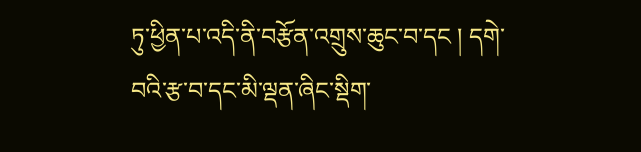ཏུ་ཕྱིན་པ་འདི་ནི་བརྩོན་འགྲུས་ཆུང་བ་དང ། དགེ་བའི་རྩ་བ་དང་མི་ལྡན་ཞིང་སྡིག་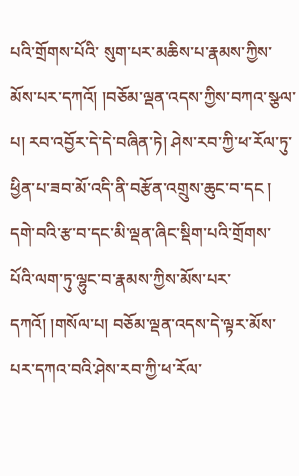པའི་གྲོགས་པོའི་ སུག་པར་མཆིས་པ་རྣམས་ཀྱིས་མོས་པར་དཀའོ། །བཅོམ་ལྡན་འདས་ཀྱིས་བཀའ་སྩལ་པ། རབ་འབྱོར་དེ་དེ་བཞིན་ཏེ། ཤེས་རབ་ཀྱི་ཕ་རོལ་ཏུ་ཕྱིན་པ་ཟབ་མོ་འདི་ནི་བརྩོན་འགྲུས་ཆུང་བ་དང ། དགེ་བའི་རྩ་བ་དང་མི་ལྡན་ཞིང་སྡིག་པའི་གྲོགས་ པོའི་ལག་ཏུ་ལྷུང་བ་རྣམས་ཀྱིས་མོས་པར་དཀའོ། །གསོལ་པ། བཅོམ་ལྡན་འདས་དེ་ལྟར་མོས་པར་དཀའ་བའི་ཤེས་རབ་ཀྱི་ཕ་རོལ་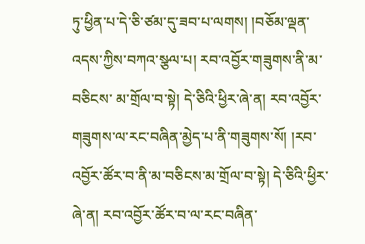ཏུ་ཕྱིན་པ་དེ་ཅི་ཙམ་དུ་ཟབ་པ་ལགས། །བཅོམ་ལྡན་འདས་ཀྱིས་བཀའ་སྩལ་པ། རབ་འབྱོར་གཟུགས་ནི་མ་བཅིངས་ མ་གྲོལ་བ་སྟེ། དེ་ཅིའི་ཕྱིར་ཞེ་ན། རབ་འབྱོར་གཟུགས་ལ་རང་བཞིན་མྱེད་པ་ནི་གཟུགས་སོ། །རབ་འབྱོར་ཚོར་བ་ནི་མ་བཅིངས་མ་གྲོལ་བ་སྟེ། དེ་ཅིའི་ཕྱིར་ཞེ་ན། རབ་འབྱོར་ཚོར་བ་ལ་རང་བཞིན་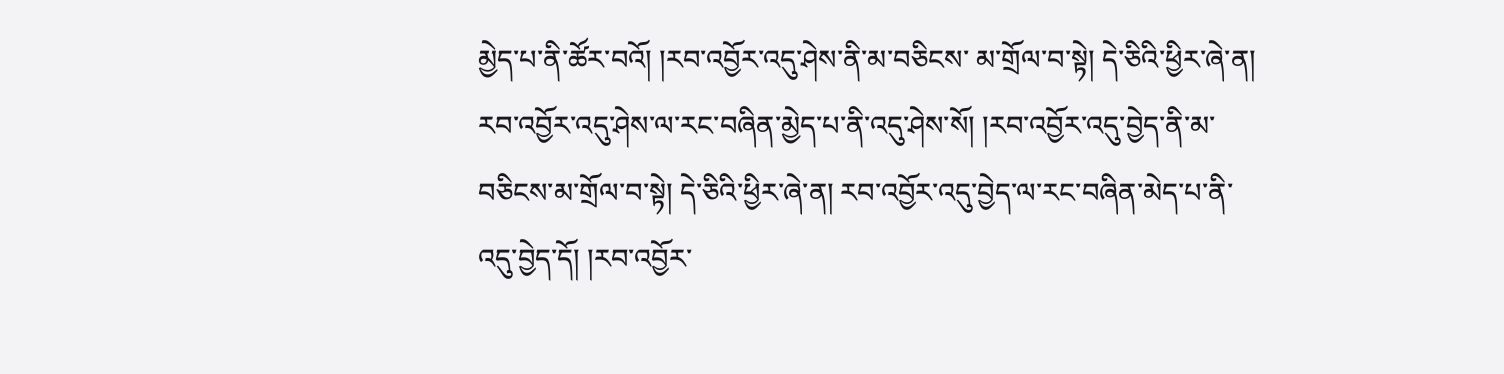མྱེད་པ་ནི་ཚོར་བའོ། །རབ་འབྱོར་འདུ་ཤེས་ནི་མ་བཅིངས་ མ་གྲོལ་བ་སྟེ། དེ་ཅིའི་ཕྱིར་ཞེ་ན། རབ་འབྱོར་འདུ་ཤེས་ལ་རང་བཞིན་མྱེད་པ་ནི་འདུ་ཤེས་སོ། །རབ་འབྱོར་འདུ་བྱེད་ནི་མ་བཅིངས་མ་གྲོལ་བ་སྟེ། དེ་ཅིའི་ཕྱིར་ཞེ་ན། རབ་འབྱོར་འདུ་བྱེད་ལ་རང་བཞིན་མེད་པ་ནི་འདུ་བྱེད་དོ། །རབ་འབྱོར་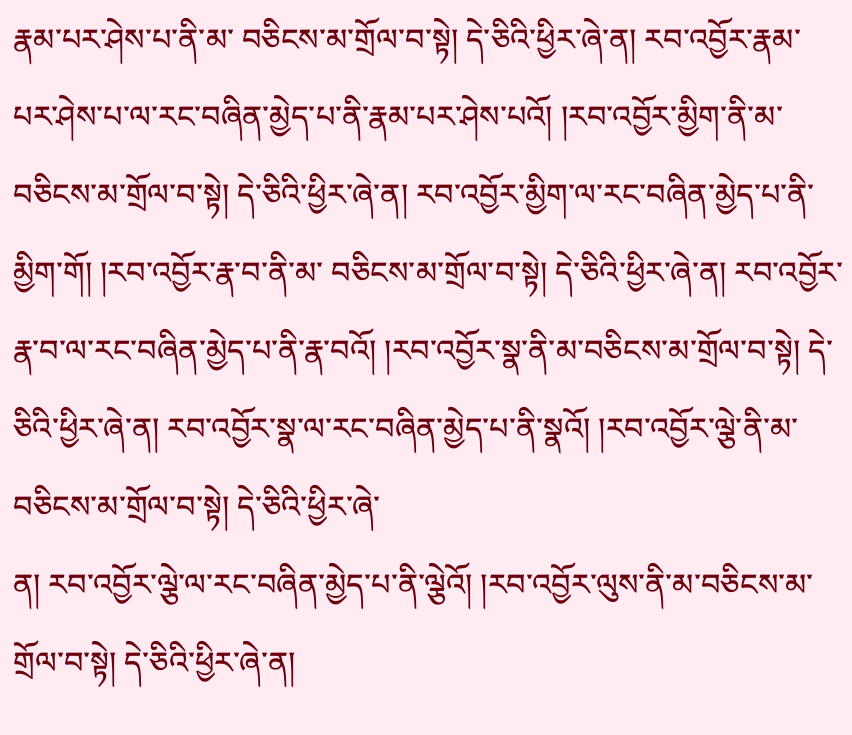རྣམ་པར་ཤེས་པ་ནི་མ་ བཅིངས་མ་གྲོལ་བ་སྟེ། དེ་ཅིའི་ཕྱིར་ཞེ་ན། རབ་འབྱོར་རྣམ་པར་ཤེས་པ་ལ་རང་བཞིན་མྱེད་པ་ནི་རྣམ་པར་ཤེས་པའོ། །རབ་འབྱོར་མྱིག་ནི་མ་བཅིངས་མ་གྲོལ་བ་སྟེ། དེ་ཅིའི་ཕྱིར་ཞེ་ན། རབ་འབྱོར་མྱིག་ལ་རང་བཞིན་མྱེད་པ་ནི་མྱིག་གོ། །རབ་འབྱོར་རྣ་བ་ནི་མ་ བཅིངས་མ་གྲོལ་བ་སྟེ། དེ་ཅིའི་ཕྱིར་ཞེ་ན། རབ་འབྱོར་རྣ་བ་ལ་རང་བཞིན་མྱེད་པ་ནི་རྣ་བའོ། །རབ་འབྱོར་སྣ་ནི་མ་བཅིངས་མ་གྲོལ་བ་སྟེ། དེ་ཅིའི་ཕྱིར་ཞེ་ན། རབ་འབྱོར་སྣ་ལ་རང་བཞིན་མྱེད་པ་ནི་སྣའོ། །རབ་འབྱོར་ལྕེ་ནི་མ་བཅིངས་མ་གྲོལ་བ་སྟེ། དེ་ཅིའི་ཕྱིར་ཞེ་
ན། རབ་འབྱོར་ལྕེ་ལ་རང་བཞིན་མྱེད་པ་ནི་ལྕེའོ། །རབ་འབྱོར་ལུས་ནི་མ་བཅིངས་མ་གྲོལ་བ་སྟེ། དེ་ཅིའི་ཕྱིར་ཞེ་ན།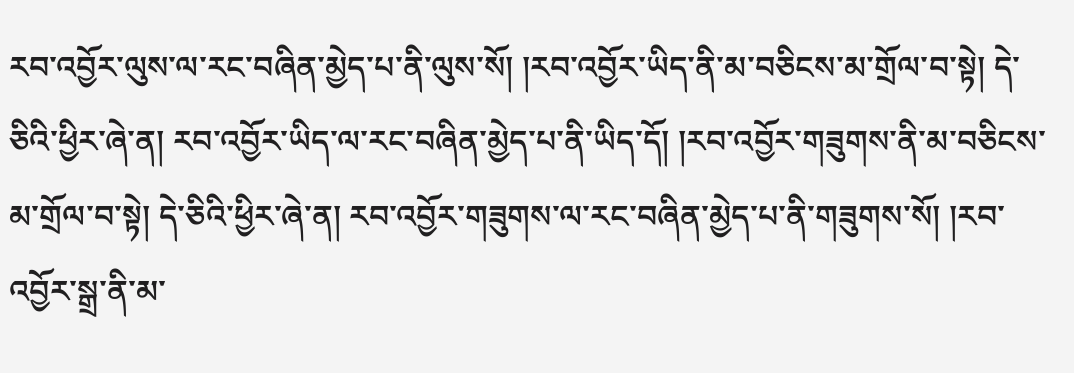རབ་འབྱོར་ལུས་ལ་རང་བཞིན་མྱེད་པ་ནི་ལུས་སོ། །རབ་འབྱོར་ཡིད་ནི་མ་བཅིངས་མ་གྲོལ་བ་སྟེ། དེ་ཅིའི་ཕྱིར་ཞེ་ན། རབ་འབྱོར་ཡིད་ལ་རང་བཞིན་མྱེད་པ་ནི་ཡིད་དོ། །རབ་འབྱོར་གཟུགས་ནི་མ་བཅིངས་མ་གྲོལ་བ་སྟེ། དེ་ཅིའི་ཕྱིར་ཞེ་ན། རབ་འབྱོར་གཟུགས་ལ་རང་བཞིན་མྱེད་པ་ནི་གཟུགས་སོ། །རབ་འབྱོར་སྒྲ་ནི་མ་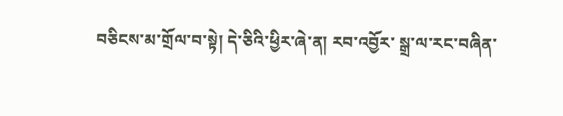བཅིངས་མ་གྲོལ་བ་སྟེ། དེ་ཅིའི་ཕྱིར་ཞེ་ན། རབ་འབྱོར་ སྒྲ་ལ་རང་བཞིན་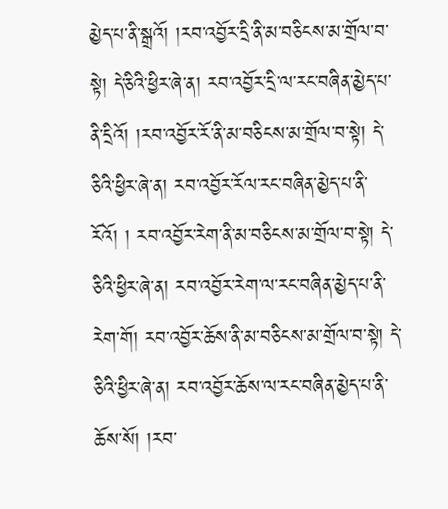མྱེད་པ་ནི་སྒྲའོ། །རབ་འབྱོར་དྲི་ནི་མ་བཅིངས་མ་གྲོལ་བ་སྟེ། དེ་ཅིའི་ཕྱིར་ཞེ་ན། རབ་འབྱོར་དྲི་ལ་རང་བཞིན་མྱེད་པ་ནི་དྲིའོ། །རབ་འབྱོར་རོ་ནི་མ་བཅིངས་མ་གྲོལ་བ་སྟེ། དེ་ཅིའི་ཕྱིར་ཞེ་ན། རབ་འབྱོར་རོལ་རང་བཞིན་མྱེད་པ་ནི་རོའོ། ། རབ་འབྱོར་རེག་ནི་མ་བཅིངས་མ་གྲོལ་བ་སྟེ། དེ་ཅིའི་ཕྱིར་ཞེ་ན། རབ་འབྱོར་རེག་ལ་རང་བཞིན་མྱེད་པ་ནི་རེག་གོ། རབ་འབྱོར་ཆོས་ནི་མ་བཅིངས་མ་གྲོལ་བ་སྟེ། དེ་ཅིའི་ཕྱིར་ཞེ་ན། རབ་འབྱོར་ཆོས་ལ་རང་བཞིན་མྱེད་པ་ནི་ཆོས་སོ། །རབ་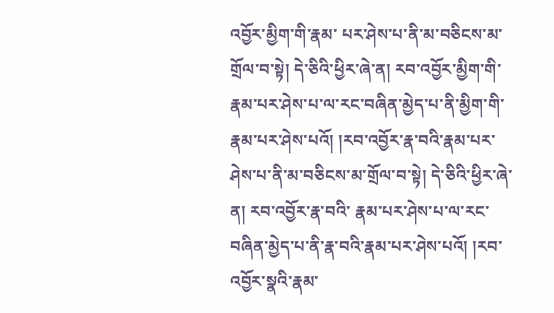འབྱོར་མྱིག་གི་རྣམ་ པར་ཤེས་པ་ནི་མ་བཅིངས་མ་གྲོལ་བ་སྟེ། དེ་ཅིའི་ཕྱིར་ཞེ་ན། རབ་འབྱོར་མྱིག་གི་རྣམ་པར་ཤེས་པ་ལ་རང་བཞིན་མྱེད་པ་ནི་མྱིག་གི་རྣམ་པར་ཤེས་པའོ། །རབ་འབྱོར་རྣ་བའི་རྣམ་པར་ཤེས་པ་ནི་མ་བཅིངས་མ་གྲོལ་བ་སྟེ། དེ་ཅིའི་ཕྱིར་ཞེ་ན། རབ་འབྱོར་རྣ་བའི་ རྣམ་པར་ཤེས་པ་ལ་རང་བཞིན་མྱེད་པ་ནི་རྣ་བའི་རྣམ་པར་ཤེས་པའོ། །རབ་འབྱོར་སྣའི་རྣམ་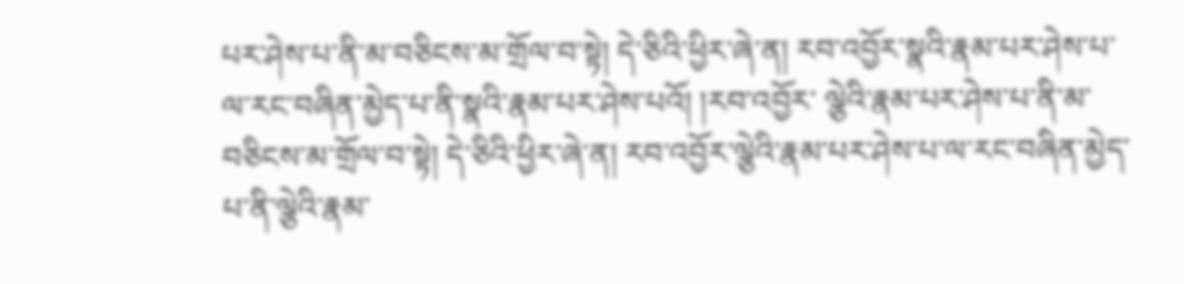པར་ཤེས་པ་ནི་མ་བཅིངས་མ་གྲོལ་བ་སྟེ། དེ་ཅིའི་ཕྱིར་ཞེ་ན། རབ་འབྱོར་སྣའི་རྣམ་པར་ཤེས་པ་ལ་རང་བཞིན་མྱེད་པ་ནི་སྣའི་རྣམ་པར་ཤེས་པའོ། །རབ་འབྱོར་ ལྕེའི་རྣམ་པར་ཤེས་པ་ནི་མ་བཅིངས་མ་གྲོལ་བ་སྟེ། དེ་ཅིའི་ཕྱིར་ཞེ་ན། རབ་འབྱོར་ལྕེའི་རྣམ་པར་ཤེས་པ་ལ་རང་བཞིན་མྱེད་པ་ནི་ལྕེའི་རྣམ་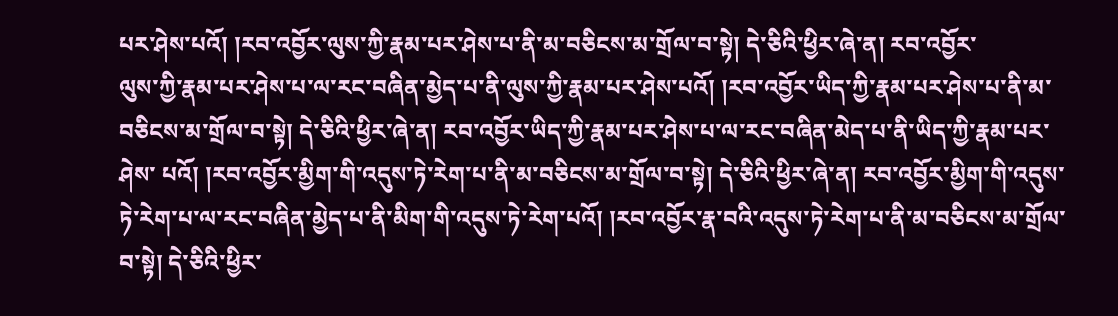པར་ཤེས་པའོ། །རབ་འབྱོར་ལུས་ཀྱི་རྣམ་པར་ཤེས་པ་ནི་མ་བཅིངས་མ་གྲོལ་བ་སྟེ། དེ་ཅིའི་ཕྱིར་ཞེ་ན། རབ་འབྱོར་
ལུས་ཀྱི་རྣམ་པར་ཤེས་པ་ལ་རང་བཞིན་མྱེད་པ་ནི་ལུས་ཀྱི་རྣམ་པར་ཤེས་པའོ། །རབ་འབྱོར་ཡིད་ཀྱི་རྣམ་པར་ཤེས་པ་ནི་མ་བཅིངས་མ་གྲོལ་བ་སྟེ། དེ་ཅིའི་ཕྱིར་ཞེ་ན། རབ་འབྱོར་ཡིད་ཀྱི་རྣམ་པར་ཤེས་པ་ལ་རང་བཞིན་མེད་པ་ནི་ཡིད་ཀྱི་རྣམ་པར་ཤེས་ པའོ། །རབ་འབྱོར་མྱིག་གི་འདུས་ཏེ་རེག་པ་ནི་མ་བཅིངས་མ་གྲོལ་བ་སྟེ། དེ་ཅིའི་ཕྱིར་ཞེ་ན། རབ་འབྱོར་མྱིག་གི་འདུས་ཏེ་རེག་པ་ལ་རང་བཞིན་མྱེད་པ་ནི་མིག་གི་འདུས་ཏེ་རེག་པའོ། །རབ་འབྱོར་རྣ་བའི་འདུས་ཏེ་རེག་པ་ནི་མ་བཅིངས་མ་གྲོལ་ བ་སྟེ། དེ་ཅིའི་ཕྱིར་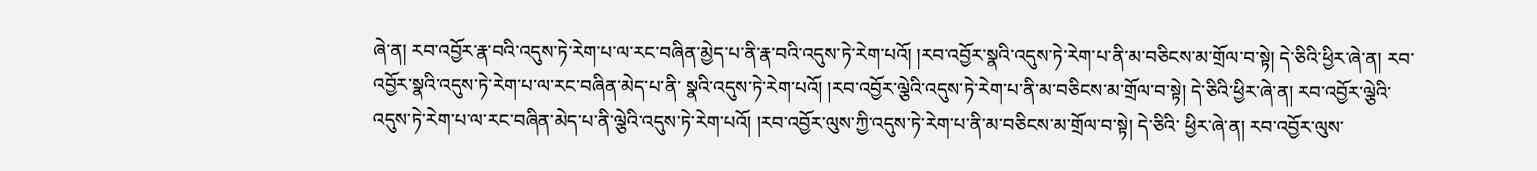ཞེ་ན། རབ་འབྱོར་རྣ་བའི་འདུས་ཏེ་རེག་པ་ལ་རང་བཞིན་མྱེད་པ་ནི་རྣ་བའི་འདུས་ཏེ་རེག་པའོ། །རབ་འབྱོར་སྣའི་འདུས་ཏེ་རེག་པ་ནི་མ་བཅིངས་མ་གྲོལ་བ་སྟེ། དེ་ཅིའི་ཕྱིར་ཞེ་ན། རབ་འབྱོར་སྣའི་འདུས་ཏེ་རེག་པ་ལ་རང་བཞིན་མེད་པ་ནི་ སྣའི་འདུས་ཏེ་རེག་པའོ། །རབ་འབྱོར་ལྕེའི་འདུས་ཏེ་རེག་པ་ནི་མ་བཅིངས་མ་གྲོལ་བ་སྟེ། དེ་ཅིའི་ཕྱིར་ཞེ་ན། རབ་འབྱོར་ལྕེའི་འདུས་ཏེ་རེག་པ་ལ་རང་བཞིན་མེད་པ་ནི་ལྕེའི་འདུས་ཏེ་རེག་པའོ། །རབ་འབྱོར་ལུས་ཀྱི་འདུས་ཏེ་རེག་པ་ནི་མ་བཅིངས་མ་གྲོལ་བ་སྟེ། དེ་ཅིའི་ ཕྱིར་ཞེ་ན། རབ་འབྱོར་ལུས་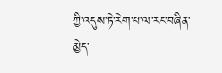ཀྱི་འདུས་ཏེ་རེག་པ་ལ་རང་བཞིན་མྱེད་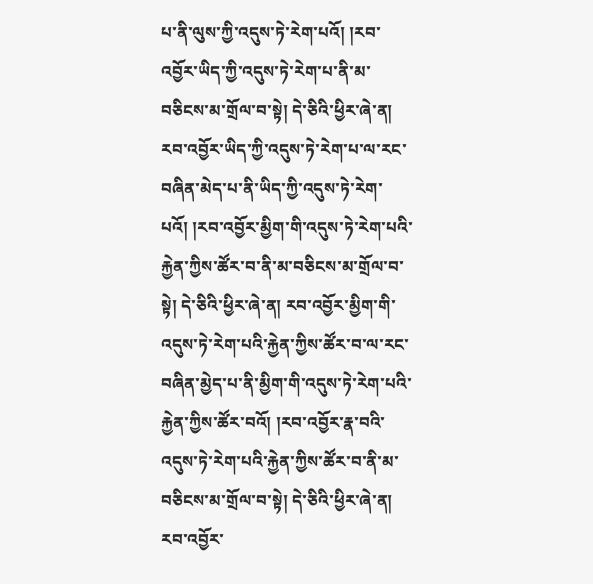པ་ནི་ལུས་ཀྱི་འདུས་ཏེ་རེག་པའོ། །རབ་འབྱོར་ཡིད་ཀྱི་འདུས་ཏེ་རེག་པ་ནི་མ་བཅིངས་མ་གྲོལ་བ་སྟེ། དེ་ཅིའི་ཕྱིར་ཞེ་ན། རབ་འབྱོར་ཡིད་ཀྱི་འདུས་ཏེ་རེག་པ་ལ་རང་བཞིན་མེད་པ་ནི་ཡིད་ཀྱི་འདུས་ཏེ་རེག་ པའོ། །རབ་འབྱོར་མྱིག་གི་འདུས་ཏེ་རེག་པའི་རྐྱེན་ཀྱིས་ཚོར་བ་ནི་མ་བཅིངས་མ་གྲོལ་བ་སྟེ། དེ་ཅིའི་ཕྱིར་ཞེ་ན། རབ་འབྱོར་མྱིག་གི་འདུས་ཏེ་རེག་པའི་རྐྱེན་ཀྱིས་ཚོར་བ་ལ་རང་བཞིན་མྱེད་པ་ནི་མྱིག་གི་འདུས་ཏེ་རེག་པའི་རྐྱེན་ཀྱིས་ཚོར་བའོ། །རབ་འབྱོར་རྣ་བའི་ འདུས་ཏེ་རེག་པའི་རྐྱེན་ཀྱིས་ཚོར་བ་ནི་མ་བཅིངས་མ་གྲོལ་བ་སྟེ། དེ་ཅིའི་ཕྱིར་ཞེ་ན། རབ་འབྱོར་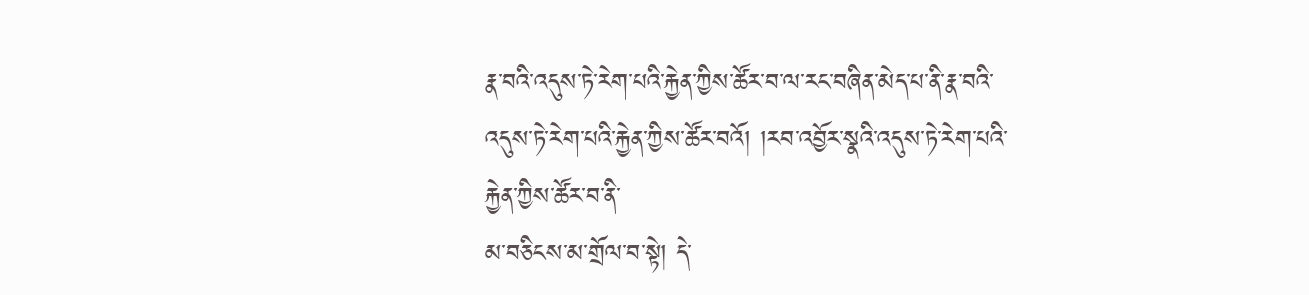རྣ་བའི་འདུས་ཏེ་རེག་པའི་རྐྱེན་ཀྱིས་ཚོར་བ་ལ་རང་བཞིན་མེད་པ་ནི་རྣ་བའི་འདུས་ཏེ་རེག་པའི་རྐྱེན་ཀྱིས་ཚོར་བའོ། །རབ་འབྱོར་སྣའི་འདུས་ཏེ་རེག་པའི་རྐྱེན་ཀྱིས་ཚོར་བ་ནི་
མ་བཅིངས་མ་གྲོལ་བ་སྟེ། དེ་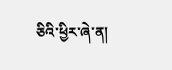ཅིའི་ཕྱིར་ཞེ་ན།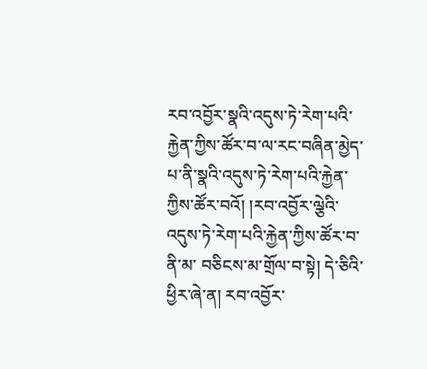རབ་འབྱོར་སྣའི་འདུས་ཏེ་རེག་པའི་རྐྱེན་ཀྱིས་ཚོར་བ་ལ་རང་བཞིན་མྱེད་པ་ནི་སྣའི་འདུས་ཏེ་རེག་པའི་རྐྱེན་ཀྱིས་ཚོར་བའོ། །རབ་འབྱོར་ལྕེའི་འདུས་ཏེ་རེག་པའི་རྐྱེན་ཀྱིས་ཚོར་བ་ནི་མ་ བཅིངས་མ་གྲོལ་བ་སྟེ། དེ་ཅིའི་ཕྱིར་ཞེ་ན། རབ་འབྱོར་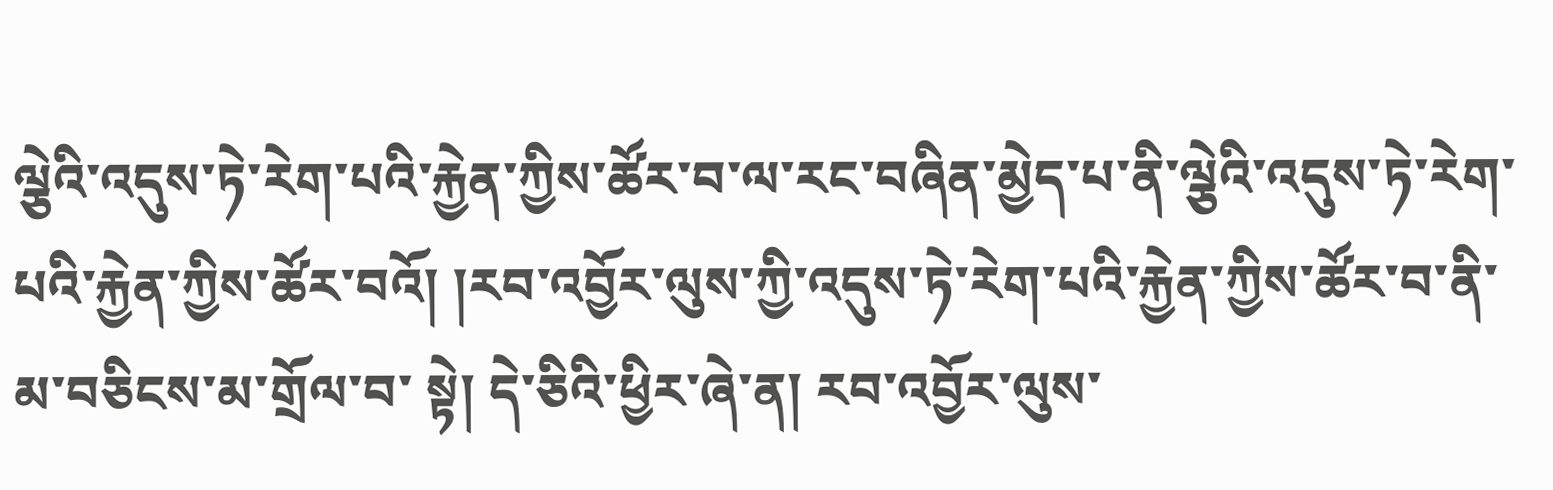ལྕེའི་འདུས་ཏེ་རེག་པའི་རྐྱེན་ཀྱིས་ཚོར་བ་ལ་རང་བཞིན་མྱེད་པ་ནི་ལྕེའི་འདུས་ཏེ་རེག་པའི་རྐྱེན་ཀྱིས་ཚོར་བའོ། །རབ་འབྱོར་ལུས་ཀྱི་འདུས་ཏེ་རེག་པའི་རྐྱེན་ཀྱིས་ཚོར་བ་ནི་མ་བཅིངས་མ་གྲོལ་བ་ སྟེ། དེ་ཅིའི་ཕྱིར་ཞེ་ན། རབ་འབྱོར་ལུས་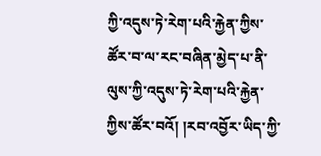ཀྱི་འདུས་ཏེ་རེག་པའི་རྐྱེན་ཀྱིས་ཚོར་བ་ལ་རང་བཞིན་མྱེད་པ་ནི་ལུས་ཀྱི་འདུས་ཏེ་རེག་པའི་རྐྱེན་ཀྱིས་ཚོར་བའོ། །རབ་འབྱོར་ཡིད་ཀྱི་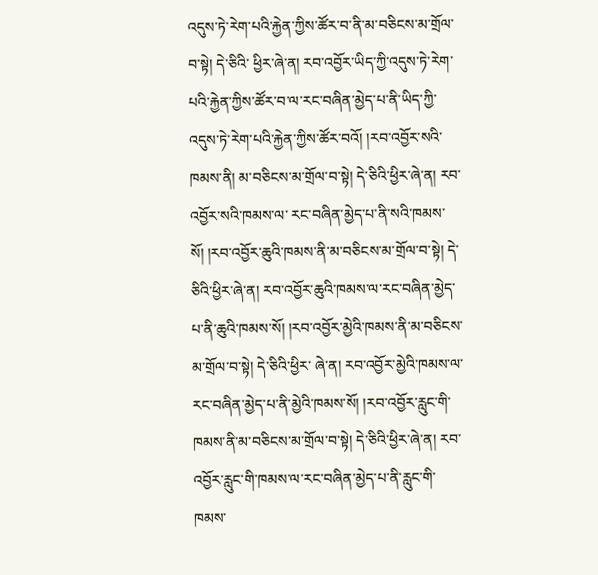འདུས་ཏེ་རེག་པའི་རྐྱེན་ཀྱིས་ཚོར་བ་ནི་མ་བཅིངས་མ་གྲོལ་བ་སྟེ། དེ་ཅིའི་ ཕྱིར་ཞེ་ན། རབ་འབྱོར་ཡིད་ཀྱི་འདུས་ཏེ་རེག་པའི་རྐྱེན་ཀྱིས་ཚོར་བ་ལ་རང་བཞིན་མྱེད་པ་ནི་ཡིད་ཀྱི་འདུས་ཏེ་རེག་པའི་རྐྱེན་ཀྱིས་ཚོར་བའོ། །རབ་འབྱོར་སའི་ཁམས་ནི། མ་བཅིངས་མ་གྲོལ་བ་སྟེ། དེ་ཅིའི་ཕྱིར་ཞེ་ན། རབ་འབྱོར་སའི་ཁམས་ལ་ རང་བཞིན་མྱེད་པ་ནི་སའི་ཁམས་སོ། །རབ་འབྱོར་ཆུའི་ཁམས་ནི་མ་བཅིངས་མ་གྲོལ་བ་སྟེ། དེ་ཅིའི་ཕྱིར་ཞེ་ན། རབ་འབྱོར་ཆུའི་ཁམས་ལ་རང་བཞིན་མྱེད་པ་ནི་ཆུའི་ཁམས་སོ། །རབ་འབྱོར་མྱེའི་ཁམས་ནི་མ་བཅིངས་མ་གྲོལ་བ་སྟེ། དེ་ཅིའི་ཕྱིར་ ཞེ་ན། རབ་འབྱོར་མྱེའི་ཁམས་ལ་རང་བཞིན་མྱེད་པ་ནི་མྱེའི་ཁམས་སོ། །རབ་འབྱོར་རླུང་གི་ཁམས་ནི་མ་བཅིངས་མ་གྲོལ་བ་སྟེ། དེ་ཅིའི་ཕྱིར་ཞེ་ན། རབ་འབྱོར་རླུང་གི་ཁམས་ལ་རང་བཞིན་མྱེད་པ་ནི་རླུང་གི་ཁམས་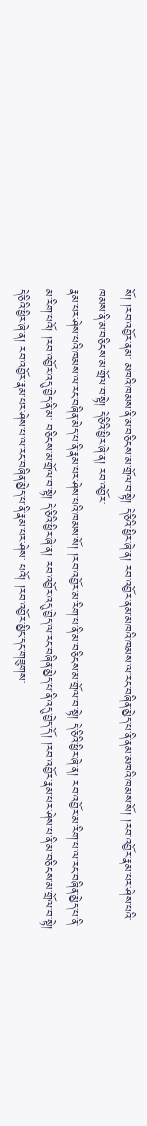སོ། །རབ་འབྱོར་ནམ་ མཁའི་ཁམས་ནི་མ་བཅིངས་མ་གྲོལ་བ་སྟེ། དེ་ཅིའི་ཕྱིར་ཞེ་ན། རབ་འབྱོར་ནམ་མཁའི་ཁམས་ལ་རང་བཞིན་མྱེད་པ་ནི་ནམ་མཁའི་ཁམས་སོ། །རབ་འབྱོར་རྣམ་པར་ཤེས་པའི་ཁམས་ནི་མ་བཅིངས་མ་གྲོལ་བ་སྟེ། དེ་ཅིའི་ཕྱིར་ཞེ་ན། རབ་འབྱོར་
རྣམ་པར་ཤེས་པའི་ཁམས་ལ་རང་བཞིན་མེད་པ་ནི་རྣམ་པར་ཤེས་པའི་ཁམས་སོ། །རབ་འབྱོར་མ་རིག་པ་ནི་མ་བཅིངས་མ་གྲོལ་བ་སྟེ། དེ་ཅིའི་ཕྱིར་ཞེ་ན། རབ་འབྱོར་མ་རིག་པ་ལ་རང་བཞིན་མྱེད་པ་ནི་མ་རིག་པའོ། །རབ་འབྱོར་འདུ་བྱེད་ནི་མ་ བཅིངས་མ་གྲོལ་བ་སྟེ། དེ་ཅིའི་ཕྱིར་ཞེ་ན། རབ་འབྱོར་འདུ་བྱེད་ལ་རང་བཞིན་མྱེད་པ་ནི་འདུ་བྱེད་དོ། །རབ་འབྱོར་རྣམ་པར་ཤེས་པ་ནི་མ་བཅིངས་མ་གྲོལ་བ་སྟེ། དེ་ཅིའི་ཕྱིར་ཞེ་ན། རབ་འབྱོར་རྣམ་པར་ཤེས་པ་ལ་རང་བཞིན་མྱེད་པ་ནི་རྣམ་པར་ཤེས་ པའོ། །རབ་འབྱོར་མྱིང་དང་གཟུགས་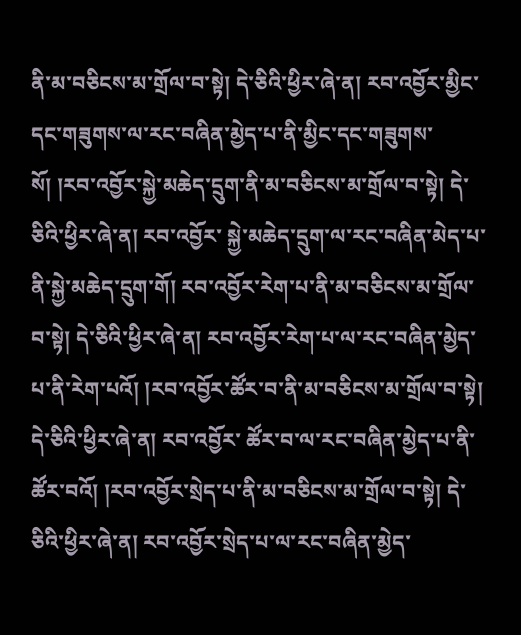ནི་མ་བཅིངས་མ་གྲོལ་བ་སྟེ། དེ་ཅིའི་ཕྱིར་ཞེ་ན། རབ་འབྱོར་མྱིང་དང་གཟུགས་ལ་རང་བཞིན་མྱེད་པ་ནི་མྱིང་དང་གཟུགས་སོ། །རབ་འབྱོར་སྐྱེ་མཆེད་དྲུག་ནི་མ་བཅིངས་མ་གྲོལ་བ་སྟེ། དེ་ཅིའི་ཕྱིར་ཞེ་ན། རབ་འབྱོར་ སྐྱེ་མཆེད་དྲུག་ལ་རང་བཞིན་མེད་པ་ནི་སྐྱེ་མཆེད་དྲུག་གོ། རབ་འབྱོར་རེག་པ་ནི་མ་བཅིངས་མ་གྲོལ་བ་སྟེ། དེ་ཅིའི་ཕྱིར་ཞེ་ན། རབ་འབྱོར་རེག་པ་ལ་རང་བཞིན་མྱེད་པ་ནི་རེག་པའོ། །རབ་འབྱོར་ཚོར་བ་ནི་མ་བཅིངས་མ་གྲོལ་བ་སྟེ། དེ་ཅིའི་ཕྱིར་ཞེ་ན། རབ་འབྱོར་ ཚོར་བ་ལ་རང་བཞིན་མྱེད་པ་ནི་ཚོར་བའོ། །རབ་འབྱོར་སྲེད་པ་ནི་མ་བཅིངས་མ་གྲོལ་བ་སྟེ། དེ་ཅིའི་ཕྱིར་ཞེ་ན། རབ་འབྱོར་སྲེད་པ་ལ་རང་བཞིན་མྱེད་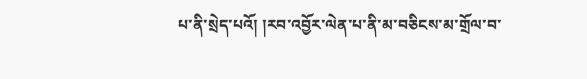པ་ནི་སྲེད་པའོ། །རབ་འབྱོར་ལེན་པ་ནི་མ་བཅིངས་མ་གྲོལ་བ་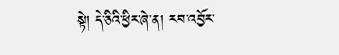སྟེ། དེ་ཅིའི་ཕྱིར་ཞེ་ན། རབ་འབྱོར་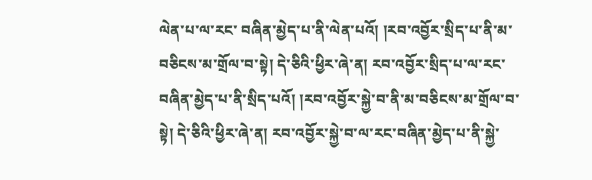ལེན་པ་ལ་རང་ བཞིན་མྱེད་པ་ནི་ལེན་པའོ། །རབ་འབྱོར་སྲིད་པ་ནི་མ་བཅིངས་མ་གྲོལ་བ་སྟེ། དེ་ཅིའི་ཕྱིར་ཞེ་ན། རབ་འབྱོར་སྲིད་པ་ལ་རང་བཞིན་མྱེད་པ་ནི་སྲིད་པའོ། །རབ་འབྱོར་སྐྱེ་བ་ནི་མ་བཅིངས་མ་གྲོལ་བ་སྟེ། དེ་ཅིའི་ཕྱིར་ཞེ་ན། རབ་འབྱོར་སྐྱེ་བ་ལ་རང་བཞིན་མྱེད་པ་ནི་སྐྱེ་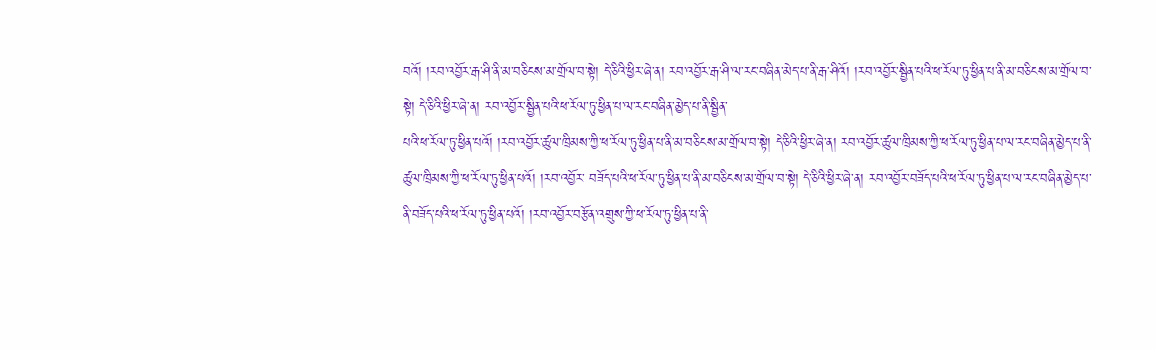བའོ། །རབ་འབྱོར་རྒ་ཤི་ནི་མ་བཅིངས་མ་གྲོལ་བ་སྟེ། དེ་ཅིའི་ཕྱིར་ཞེ་ན། རབ་འབྱོར་རྒ་ཤི་ལ་རང་བཞིན་མེད་པ་ནི་རྒ་ཤིའོ། །རབ་འབྱོར་སྦྱིན་པའི་ཕ་རོལ་ཏུ་ཕྱིན་པ་ནི་མ་བཅིངས་མ་གྲོལ་བ་སྟེ། དེ་ཅིའི་ཕྱིར་ཞེ་ན། རབ་འབྱོར་སྦྱིན་པའི་ཕ་རོལ་ཏུ་ཕྱིན་པ་ལ་རང་བཞིན་མྱེད་པ་ནི་སྦྱིན་
པའི་ཕ་རོལ་ཏུ་ཕྱིན་པའོ། །རབ་འབྱོར་ཚུལ་ཁྲིམས་ཀྱི་ཕ་རོལ་ཏུ་ཕྱིན་པ་ནི་མ་བཅིངས་མ་གྲོལ་བ་སྟེ། དེ་ཅིའི་ཕྱིར་ཞེ་ན། རབ་འབྱོར་ཚུལ་ཁྲིམས་ཀྱི་ཕ་རོལ་ཏུ་ཕྱིན་པ་ལ་རང་བཞིན་མྱེད་པ་ནི་ཚུལ་ཁྲིམས་ཀྱི་ཕ་རོལ་ཏུ་ཕྱིན་པའོ། །རབ་འབྱོར་ བཟོད་པའི་ཕ་རོལ་ཏུ་ཕྱིན་པ་ནི་མ་བཅིངས་མ་གྲོལ་བ་སྟེ། དེ་ཅིའི་ཕྱིར་ཞེ་ན། རབ་འབྱོར་བཟོད་པའི་ཕ་རོལ་ཏུ་ཕྱིན་པ་ལ་རང་བཞིན་མྱེད་པ་ནི་བཟོད་པའི་ཕ་རོལ་ཏུ་ཕྱིན་པའོ། །རབ་འབྱོར་བརྩོན་འགྲུས་ཀྱི་ཕ་རོལ་ཏུ་ཕྱིན་པ་ནི་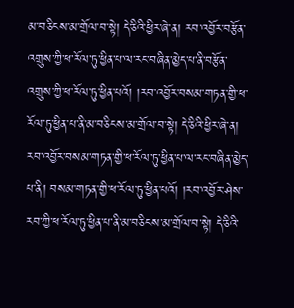མ་བཅིངས་མ་གྲོལ་བ་སྟེ། དེ་ཅིའི་ཕྱིར་ཞེ་ན། རབ་འབྱོར་བརྩོན་འགྲུས་ཀྱི་ཕ་རོལ་ཏུ་ཕྱིན་པ་ལ་རང་བཞིན་མྱེད་པ་ནི་བརྩོན་འགྲུས་ཀྱི་ཕ་རོལ་ཏུ་ཕྱིན་པའོ། །རབ་འབྱོར་བསམ་གཏན་གྱི་ཕ་རོལ་ཏུ་ཕྱིན་པ་ནི་མ་བཅིངས་མ་གྲོལ་བ་སྟེ། དེ་ཅིའི་ཕྱིར་ཞེ་ན། རབ་འབྱོར་བསམ་གཏན་གྱི་ཕ་རོལ་ཏུ་ཕྱིན་པ་ལ་རང་བཞིན་མྱེད་པ་ནི། བསམ་གཏན་གྱི་ཕ་རོལ་ཏུ་ཕྱིན་པའོ། །རབ་འབྱོར་ཤེས་རབ་ཀྱི་ཕ་རོལ་ཏུ་ཕྱིན་པ་ནི་མ་བཅིངས་མ་གྲོལ་བ་སྟེ། དེ་ཅིའི་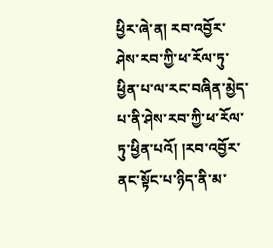ཕྱིར་ཞེ་ན། རབ་འབྱོར་ཤེས་རབ་ཀྱི་ཕ་རོལ་ཏུ་ཕྱིན་པ་ལ་རང་བཞིན་མྱེད་པ་ནི་ཤེས་རབ་ཀྱི་ཕ་རོལ་ཏུ་ཕྱིན་པའོ། །རབ་འབྱོར་ནང་སྟོང་པ་ཉིད་ནི་མ་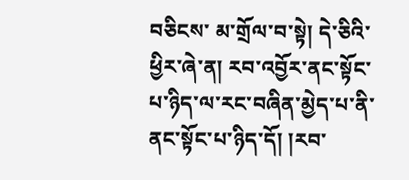བཅིངས་ མ་གྲོལ་བ་སྟེ། དེ་ཅིའི་ཕྱིར་ཞེ་ན། རབ་འབྱོར་ནང་སྟོང་པ་ཉིད་ལ་རང་བཞིན་མྱེད་པ་ནི་ནང་སྟོང་པ་ཉིད་དོ། །རབ་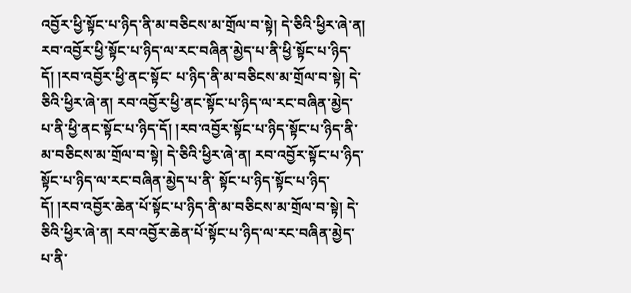འབྱོར་ཕྱི་སྟོང་པ་ཉིད་ནི་མ་བཅིངས་མ་གྲོལ་བ་སྟེ། དེ་ཅིའི་ཕྱིར་ཞེ་ན། རབ་འབྱོར་ཕྱི་སྟོང་པ་ཉིད་ལ་རང་བཞིན་མྱེད་པ་ནི་ཕྱི་སྟོང་པ་ཉིད་དོ། །རབ་འབྱོར་ཕྱི་ནང་སྟོང་ པ་ཉིད་ནི་མ་བཅིངས་མ་གྲོལ་བ་སྟེ། དེ་ཅིའི་ཕྱིར་ཞེ་ན། རབ་འབྱོར་ཕྱི་ནང་སྟོང་པ་ཉིད་ལ་རང་བཞིན་མྱེད་པ་ནི་ཕྱི་ནང་སྟོང་པ་ཉིད་དོ། །རབ་འབྱོར་སྟོང་པ་ཉིད་སྟོང་པ་ཉིད་ནི་མ་བཅིངས་མ་གྲོལ་བ་སྟེ། དེ་ཅིའི་ཕྱིར་ཞེ་ན། རབ་འབྱོར་སྟོང་པ་ཉིད་སྟོང་པ་ཉིད་ལ་རང་བཞིན་མྱེད་པ་ནི་ སྟོང་པ་ཉིད་སྟོང་པ་ཉིད་དོ། །རབ་འབྱོར་ཆེན་པོ་སྟོང་པ་ཉིད་ནི་མ་བཅིངས་མ་གྲོལ་བ་སྟེ། དེ་ཅིའི་ཕྱིར་ཞེ་ན། རབ་འབྱོར་ཆེན་པོ་སྟོང་པ་ཉིད་ལ་རང་བཞིན་མྱེད་པ་ནི་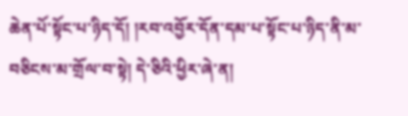ཆེན་པོ་སྟོང་པ་ཉིད་དོ། །རབ་འབྱོར་དོན་དམ་པ་སྟོང་པ་ཉིད་ནི་མ་བཅིངས་མ་གྲོལ་བ་སྟེ། དེ་ཅིའི་ཕྱིར་ཞེ་ན།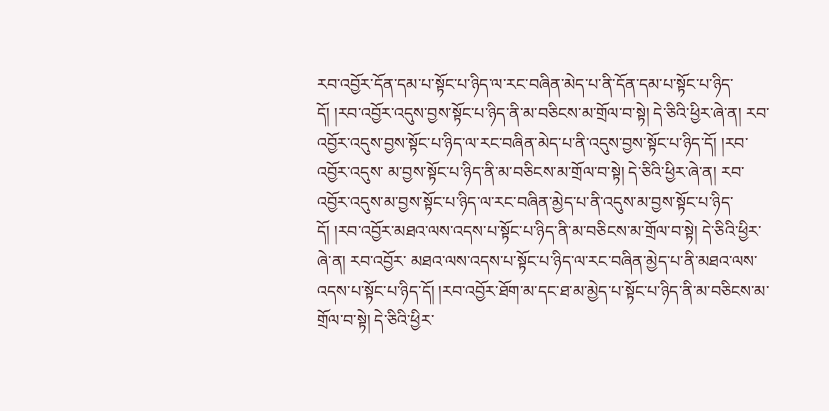རབ་འབྱོར་དོན་དམ་པ་སྟོང་པ་ཉིད་ལ་རང་བཞིན་མེད་པ་ནི་དོན་དམ་པ་སྟོང་པ་ཉིད་དོ། །རབ་འབྱོར་འདུས་བྱས་སྟོང་པ་ཉིད་ནི་མ་བཅིངས་མ་གྲོལ་བ་སྟེ། དེ་ཅིའི་ཕྱིར་ཞེ་ན། རབ་འབྱོར་འདུས་བྱས་སྟོང་པ་ཉིད་ལ་རང་བཞིན་མེད་པ་ནི་འདུས་བྱས་སྟོང་པ་ཉིད་དོ། །རབ་འབྱོར་འདུས་ མ་བྱས་སྟོང་པ་ཉིད་ནི་མ་བཅིངས་མ་གྲོལ་བ་སྟེ། དེ་ཅིའི་ཕྱིར་ཞེ་ན། རབ་འབྱོར་འདུས་མ་བྱས་སྟོང་པ་ཉིད་ལ་རང་བཞིན་མྱེད་པ་ནི་འདུས་མ་བྱས་སྟོང་པ་ཉིད་དོ། །རབ་འབྱོར་མཐའ་ལས་འདས་པ་སྟོང་པ་ཉིད་ནི་མ་བཅིངས་མ་གྲོལ་བ་སྟེ། དེ་ཅིའི་ཕྱིར་ཞེ་ན། རབ་འབྱོར་ མཐའ་ལས་འདས་པ་སྟོང་པ་ཉིད་ལ་རང་བཞིན་མྱེད་པ་ནི་མཐའ་ལས་འདས་པ་སྟོང་པ་ཉིད་དོ། །རབ་འབྱོར་ཐོག་མ་དང་ཐ་མ་མྱེད་པ་སྟོང་པ་ཉིད་ནི་མ་བཅིངས་མ་གྲོལ་བ་སྟེ། དེ་ཅིའི་ཕྱིར་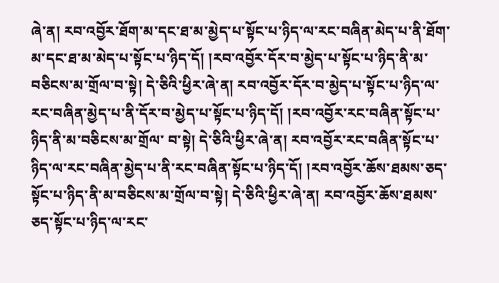ཞེ་ན། རབ་འབྱོར་ཐོག་མ་དང་ཐ་མ་མྱེད་པ་སྟོང་པ་ཉིད་ལ་རང་བཞིན་མེད་པ་ནི་ཐོག་ མ་དང་ཐ་མ་མེད་པ་སྟོང་པ་ཉིད་དོ། །རབ་འབྱོར་དོར་བ་མྱེད་པ་སྟོང་པ་ཉིད་ནི་མ་བཅིངས་མ་གྲོལ་བ་སྟེ། དེ་ཅིའི་ཕྱིར་ཞེ་ན། རབ་འབྱོར་དོར་བ་མྱེད་པ་སྟོང་པ་ཉིད་ལ་རང་བཞིན་མྱེད་པ་ནི་དོར་བ་མྱེད་པ་སྟོང་པ་ཉིད་དོ། །རབ་འབྱོར་རང་བཞིན་སྟོང་པ་ཉིད་ནི་མ་བཅིངས་མ་གྲོལ་ བ་སྟེ། དེ་ཅིའི་ཕྱིར་ཞེ་ན། རབ་འབྱོར་རང་བཞིན་སྟོང་པ་ཉིད་ལ་རང་བཞིན་མྱེད་པ་ནི་རང་བཞིན་སྟོང་པ་ཉིད་དོ། །རབ་འབྱོར་ཆོས་ཐམས་ཅད་སྟོང་པ་ཉིད་ནི་མ་བཅིངས་མ་གྲོལ་བ་སྟེ། དེ་ཅིའི་ཕྱིར་ཞེ་ན། རབ་འབྱོར་ཆོས་ཐམས་ཅད་སྟོང་པ་ཉིད་ལ་རང་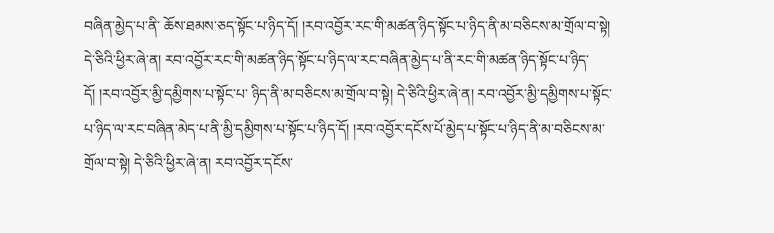བཞིན་མྱེད་པ་ནི་ ཆོས་ཐམས་ཅད་སྟོང་པ་ཉིད་དོ། །རབ་འབྱོར་རང་གི་མཚན་ཉིད་སྟོང་པ་ཉིད་ནི་མ་བཅིངས་མ་གྲོལ་བ་སྟེ། དེ་ཅིའི་ཕྱིར་ཞེ་ན། རབ་འབྱོར་རང་གི་མཚན་ཉིད་སྟོང་པ་ཉིད་ལ་རང་བཞིན་མྱེད་པ་ནི་རང་གི་མཚན་ཉིད་སྟོང་པ་ཉིད་དོ། །རབ་འབྱོར་མྱི་དམྱིགས་པ་སྟོང་པ་ ཉིད་ནི་མ་བཅིངས་མ་གྲོལ་བ་སྟེ། དེ་ཅིའི་ཕྱིར་ཞེ་ན། རབ་འབྱོར་མྱི་དམྱིགས་པ་སྟོང་པ་ཉིད་ལ་རང་བཞིན་མེད་པ་ནི་མྱི་དམྱིགས་པ་སྟོང་པ་ཉིད་དོ། །རབ་འབྱོར་དངོས་པོ་མྱེད་པ་སྟོང་པ་ཉིད་ནི་མ་བཅིངས་མ་གྲོལ་བ་སྟེ། དེ་ཅིའི་ཕྱིར་ཞེ་ན། རབ་འབྱོར་དངོས་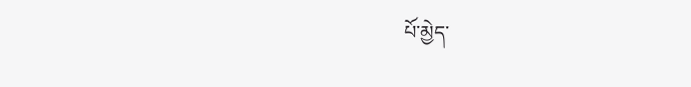པོ་མྱེད་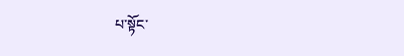པ་སྟོང་